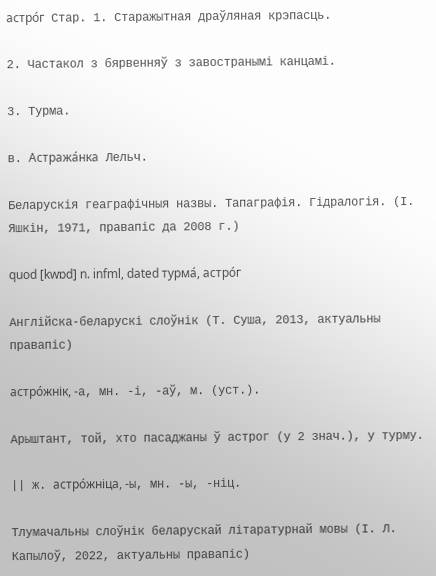астро́г Стар. 1. Старажытная драўляная крэпасць.

2. Частакол з бярвенняў з завостранымі канцамі.

3. Турма.

в. Астража́нка Лельч.

Беларускія геаграфічныя назвы. Тапаграфія. Гідралогія. (І. Яшкін, 1971, правапіс да 2008 г.)

quod [kwɒd] n. infml, dated турма́, астро́г

Англійска-беларускі слоўнік (Т. Суша, 2013, актуальны правапіс)

астро́жнік, -а, мн. -і, -аў, м. (уст.).

Арыштант, той, хто пасаджаны ў астрог (у 2 знач.), у турму.

|| ж. астро́жніца, -ы, мн. -ы, -ніц.

Тлумачальны слоўнік беларускай літаратурнай мовы (І. Л. Капылоў, 2022, актуальны правапіс)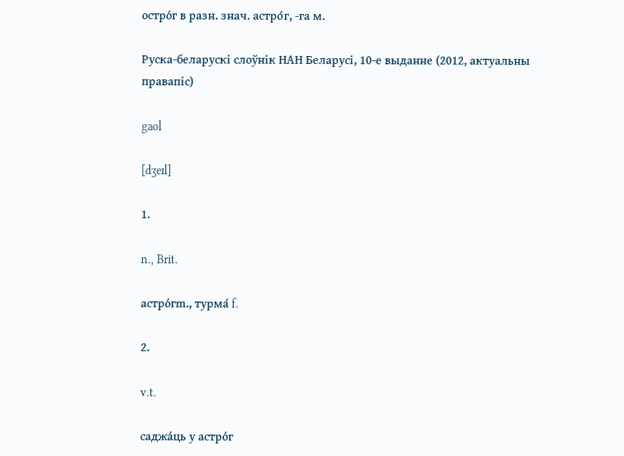остро́г в разн. знач. астро́г, -га м.

Руска-беларускі слоўнік НАН Беларусі, 10-е выданне (2012, актуальны правапіс)

gaol

[dʒeɪl]

1.

n., Brit.

астро́гm., турма́ f.

2.

v.t.

саджа́ць у астро́г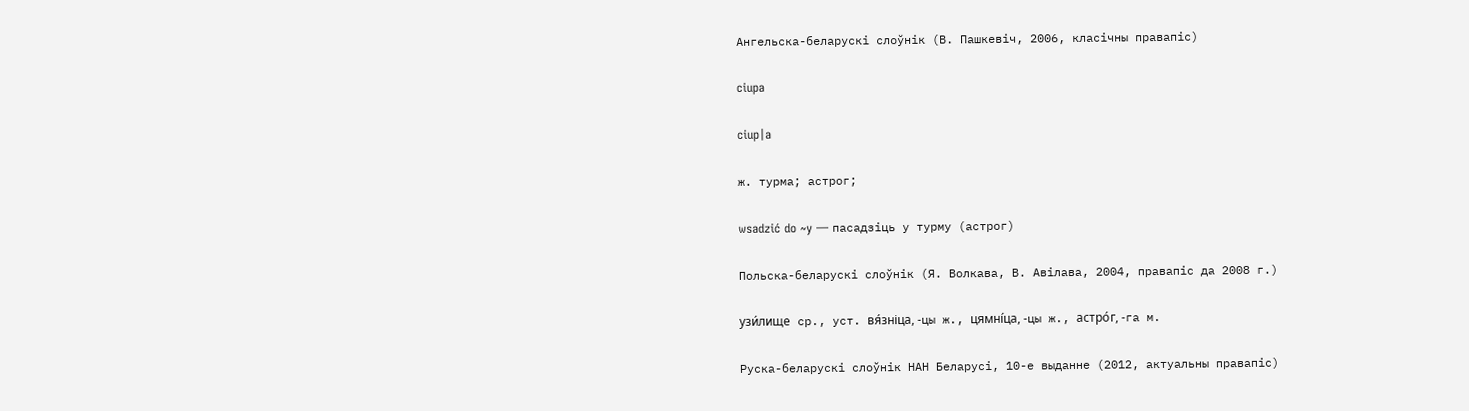Ангельска-беларускі слоўнік (В. Пашкевіч, 2006, класічны правапіс)

ciupa

ciup|a

ж. турма; астрог;

wsadzić do ~y — пасадзіць у турму (астрог)

Польска-беларускі слоўнік (Я. Волкава, В. Авілава, 2004, правапіс да 2008 г.)

узи́лище ср., уст. вя́зніца, -цы ж., цямні́ца, -цы ж., астро́г, -га м.

Руска-беларускі слоўнік НАН Беларусі, 10-е выданне (2012, актуальны правапіс)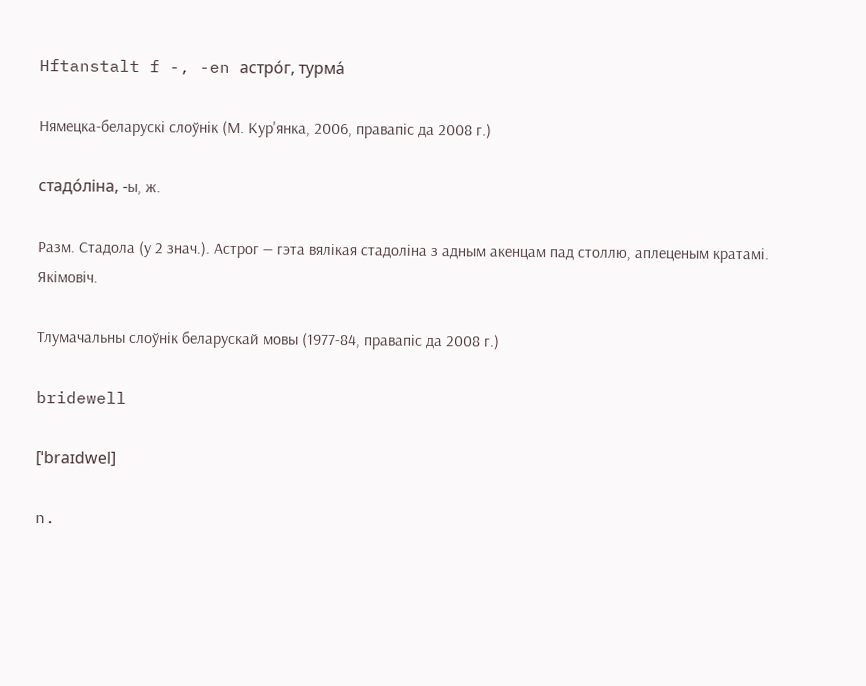Hftanstalt f -, -en астро́г, турма́

Нямецка-беларускі слоўнік (М. Кур'янка, 2006, правапіс да 2008 г.)

стадо́ліна, ‑ы, ж.

Разм. Стадола (у 2 знач.). Астрог — гэта вялікая стадоліна з адным акенцам пад столлю, аплеценым кратамі. Якімовіч.

Тлумачальны слоўнік беларускай мовы (1977-84, правапіс да 2008 г.)

bridewell

[ˈbraɪdwel]

n.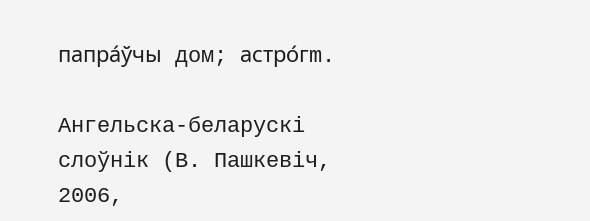папра́ўчы дом; астро́гm.

Ангельска-беларускі слоўнік (В. Пашкевіч, 2006,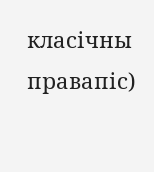класічны правапіс)